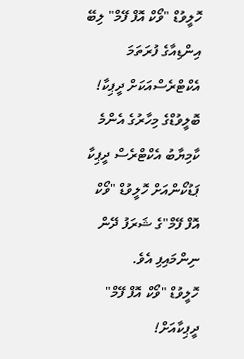ހޮލީވުޑް "ވޯކް އޮފް ފޭމް" ލިބޭ އިންޑިއާގެ ފުރަތަމަ އެކްޓްރެސްއަކަށް ދީޕިކާ!
ބޮލީވުޑްގެ މިހާރުގެ އެންމެ ކާމިޔާބު އެކްޓްރެސް ދީޕިކާ ޕަޑުކޯންއަށް ހޮލީވުޑް "ވޯކް އޮފް ފޭމް"ގެ ޝަރަފު ދޭން ނިންމައިފި އެވެ.
ހޮލީވުޑް "ވޯކް އޮފް ފޭމް" ދީޕިކާއަށް!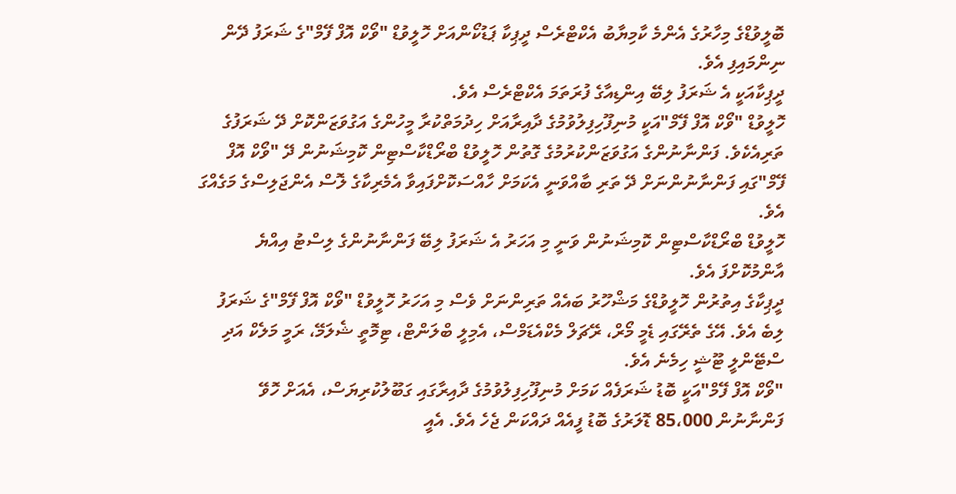ބޮލީވުޑްގެ މިހާރުގެ އެންމެ ކާމިޔާބު އެކްޓްރެސް ދީޕިކާ ޕަޑުކޯންއަށް ހޮލީވުޑް "ވޯކް އޮފް ފޭމް"ގެ ޝަރަފު ދޭން ނިންމައިފި އެވެ.
ދީޕިކާއަކީ އެ ޝަރަފު ލިބޭ އިންޑިއާގެ ފުރަތަމަ އެކްޓްރެސް އެވެ.
ހޮލީވުޑް "ވޯކް އޮފް ފޭމް"އަކީ މުނިފޫހިފިލުވުމުގެ ދާއިރާއަށް ހިދުމަތްކުރާ މީހުންގެ އަގުވަޒަންކޮށް ދޭ ޝަރަފުގެ ތަރިއެކެވެ. ފަންނާނުންގެ އަގުވަޒަންކުރުމުގެ ގޮތުން ހޮލީވުޑް ބްރޯޑްކާސްޓިން ކޮމިޝަނުން ދޭ "ވޯކް އޮފް ފޭމް"ގައި ފަންނާނުންނަށް ދޭ ތަރި ބާއްވަނީ އެކަމަށް ހާއްސަކޮށްފައިވާ އެމެރިކާގެ ލޮސް އެންޖަލިސްގެ މަގެއްގަ އެވެ.
ހޮލީވުޑް ބްރޯޑްކާސްޓިން ކޮމިޝަނުން ވަނީ މި އަހަރު އެ ޝަރަފު ލިބޭ ފަންނާނުންގެ ލިސްޓު އިއްޔެ އާންމުކޮށްފަ އެވެ.
ދީޕިކާގެ އިތުރުން ހޮލީވުޑްގެ މަޝްހޫރު ބައެއް ތަރިންނަށް ވެސް މި އަހަރު ހޮލީވުޑް "ވޯކް އޮފް ފޭމް"ގެ ޝަރަފު ލިބެ އެވެ. އޭގެ ތެރޭގައި ޑެމީ މޯރް، ރޭޗަލް މެކްއެޑަމްސް، އެމިލީ ބްލަންޓް، ޓިމޮތީ ޝެލަމޭ، ރަމީ މަލެކް އަދި ސްޓޭންލީ ޓޫޝީ ހިމެނެ އެވެ.
"ވޯކް އޮފް ފޭމް"އަކީ ބޮޑު ޝަރަފެއް ކަމަށް މުނިފޫހިފިލުވުމުގެ ދާއިރާގައި ގަބޫލުކުރިޔަސް، އެއަށް ހޮވޭ ފަންނާނުން 85،000 ޑޮލަރުގެ ބޮޑު ފީއެއް ދައްކަން ޖެހެ އެވެ. އެއީ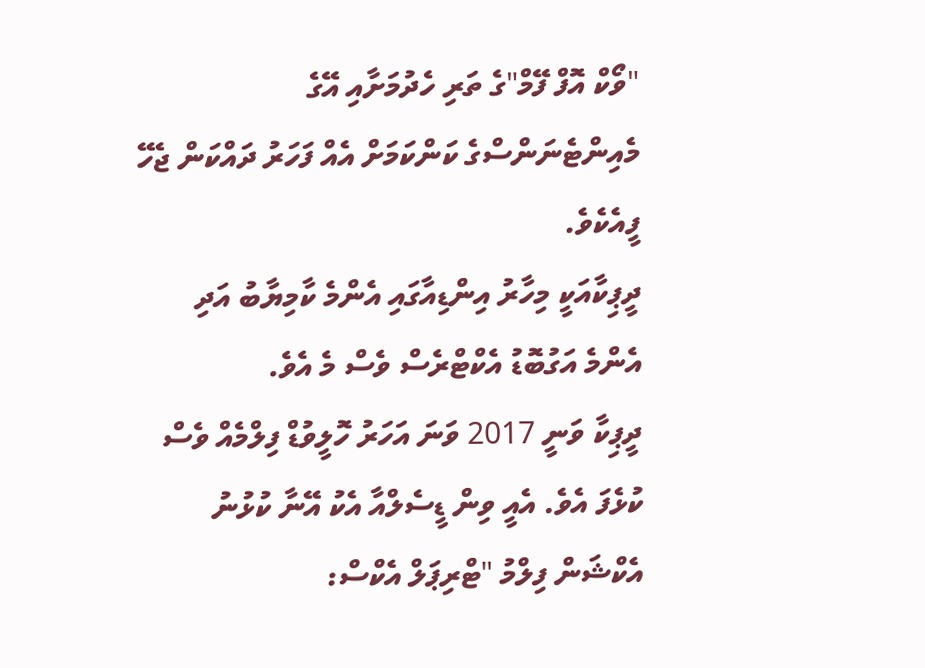"ވޯކް އޮފް ފޭމް"ގެ ތަރި ހެދުމަށާއި އޭގެ މެއިންޓެނަންސްގެ ކަންކަމަށް އެއް ފަހަރު ދައްކަން ޖެހޭ ފީއެކެވެ.
ދީޕިކާއަކީ މިހާރު އިންޑިއާގައި އެންމެ ކާމިޔާބު އަދި އެންމެ އަގުބޮޑު އެކްޓްރެސް ވެސް މެ އެވެ.
ދީޕިކާ ވަނީ 2017 ވަނަ އަހަރު ހޮލީވުޑް ފިލްމެއް ވެސް ކުޅެފަ އެވެ. އެއީ ވިން ޑީސެލްއާ އެކު އޭނާ ކުޅުނު އެކްޝަން ފިލްމު "ޓްރިޕަލް އެކްސް: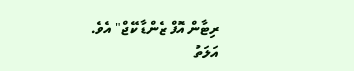ރިޓާން އޮފް ޒެންޑާ ކޭޖް" އެވެ.
އަލަތު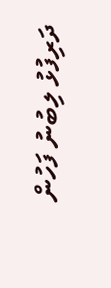ދަރިފުޅު ލިބުނު ފަހުން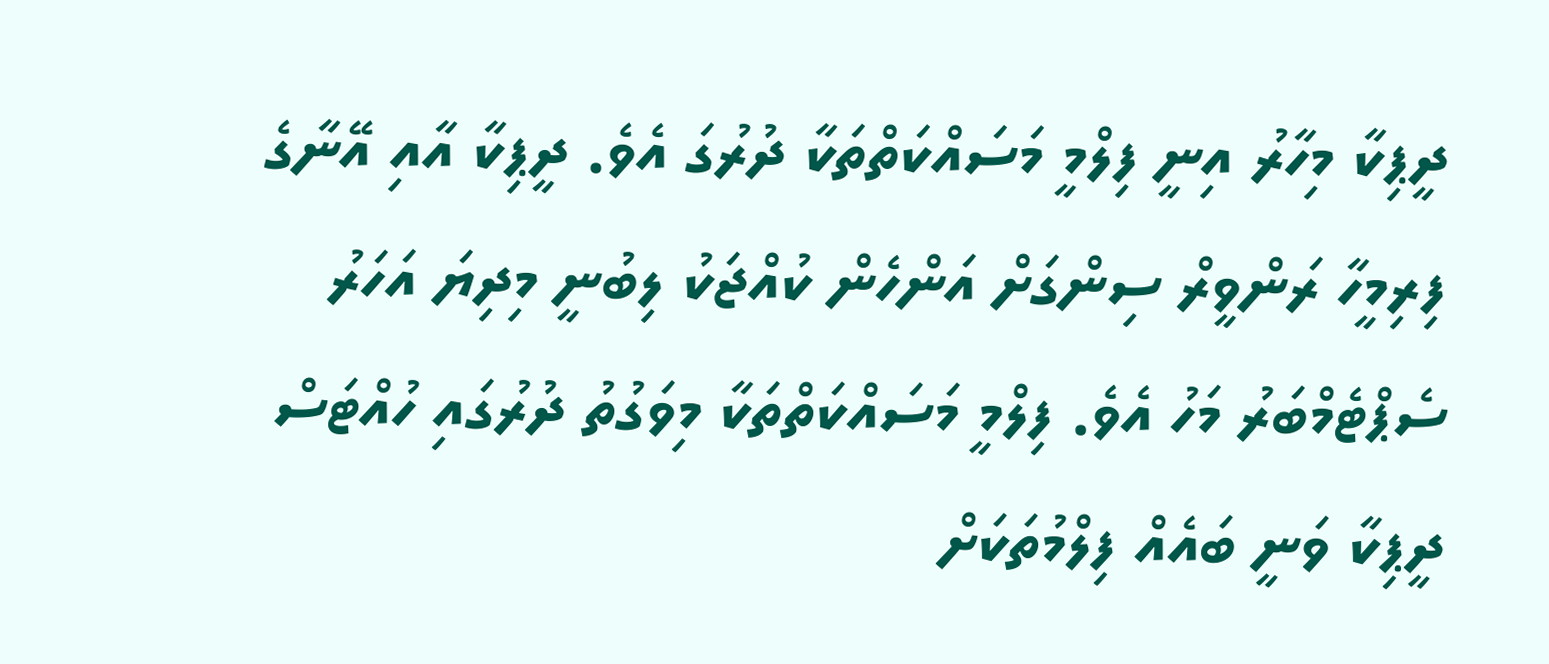ދީޕިކާ މިހާރު އިނީ ފިލްމީ މަސައްކަތްތަކާ ދުރުގަ އެވެ. ދީޕިކާ އާއި އޭނާގެ ފިރިމީހާ ރަންވީރް ސިންގަށް އަންހެން ކުއްޖަކު ލިބުނީ މިދިޔަ އަހަރު ސެޕްޓެމްބަރު މަހު އެވެ. ފިލްމީ މަސައްކަތްތަކާ މިވަގުތު ދުރުގައި ހުއްޓަސް ދީޕިކާ ވަނީ ބައެއް ފިލްމުތަކަށް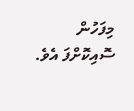މިފަހުން ސޮއިކޮށްފަ އެވެ.